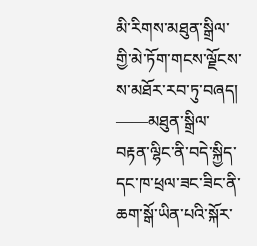མི་རིགས་མཐུན་སྒྲིལ་གྱི་མེ་ཏོག་གངས་ལྗོངས་ས་མཐོར་རབ་ཏུ་བཞད།
——མཐུན་སྒྲིལ་བརྟན་ལྷིང་ནི་བདེ་སྐྱིད་དང་ཁ་ཕྲལ་ཟང་ཟིང་ནི་ཆག་སྒོ་ཡིན་པའི་སྐོར་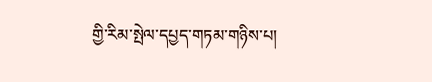གྱི་རིམ་སྤེལ་དཔྱད་གཏམ་གཉིས་པ།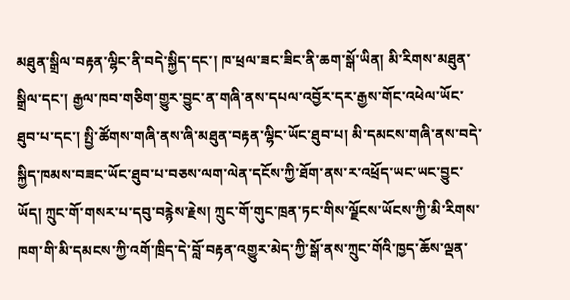མཐུན་སྒྲིལ་བརྟན་ལྷིང་ནི་བདེ་སྐྱིད་དང་། ཁ་ཕྲལ་ཟང་ཟིང་ནི་ཆག་སྒོ་ཡིན། མི་རིགས་མཐུན་སྒྲིལ་དང་། རྒྱལ་ཁབ་གཅིག་གྱུར་བྱུང་ན་གཞི་ནས་དཔལ་འབྱོར་དར་རྒྱས་གོང་འཕེལ་ཡོང་ཐུབ་པ་དང་། སྤྱི་ཚོགས་གཞི་ནས་ཞི་མཐུན་བརྟན་ལྷིང་ཡོང་ཐུབ་པ། མི་དམངས་གཞི་ནས་བདེ་སྐྱིད་ཁམས་བཟང་ཡོང་ཐུབ་པ་བཅས་ལག་ལེན་དངོས་ཀྱི་ཐོག་ནས་ར་འཕྲོད་ཡང་ཡང་བྱུང་ཡོད། ཀྲུང་གོ་གསར་པ་དབུ་བརྙེས་རྗེས། ཀྲུང་གོ་གུང་ཁྲན་ཏང་གིས་ལྗོངས་ཡོངས་ཀྱི་མི་རིགས་ཁག་གི་མི་དམངས་ཀྱི་འགོ་ཁྲིད་དེ་བློ་བརྟན་འགྱུར་མེད་ཀྱི་སྒོ་ནས་ཀྲུང་གོའི་ཁྱད་ཆོས་ལྡན་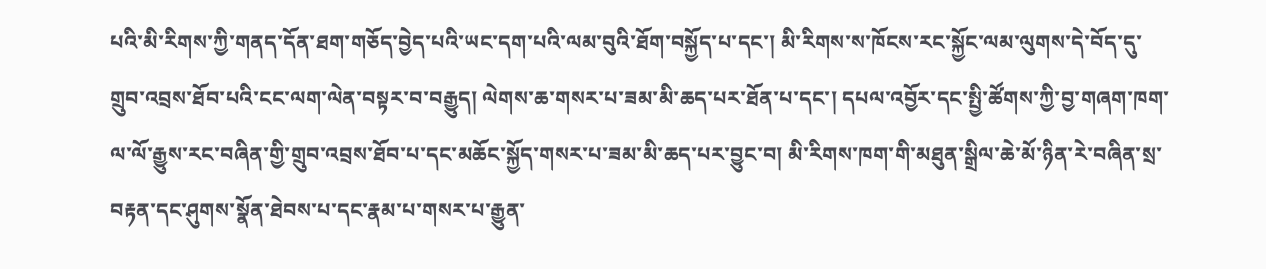པའི་མི་རིགས་ཀྱི་གནད་དོན་ཐག་གཅོད་བྱེད་པའི་ཡང་དག་པའི་ལམ་བུའི་ཐོག་བསྐྱོད་པ་དང་། མི་རིགས་ས་ཁོངས་རང་སྐྱོང་ལམ་ལུགས་དེ་བོད་དུ་གྲུབ་འབྲས་ཐོབ་པའི་ངང་ལག་ལེན་བསྟར་བ་བརྒྱུད། ལེགས་ཆ་གསར་པ་ཟམ་མི་ཆད་པར་ཐོན་པ་དང་། དཔལ་འབྱོར་དང་སྤྱི་ཚོགས་ཀྱི་བྱ་གཞག་ཁག་ལ་ལོ་རྒྱུས་རང་བཞིན་གྱི་གྲུབ་འབྲས་ཐོབ་པ་དང་མཆོང་སྐྱོད་གསར་པ་ཟམ་མི་ཆད་པར་བྱུང་བ། མི་རིགས་ཁག་གི་མཐུན་སྒྲིལ་ཆེ་མོ་ཉིན་རེ་བཞིན་སྲ་བརྟན་དང་ཤུགས་སྣོན་ཐེབས་པ་དང་རྣམ་པ་གསར་པ་རྒྱུན་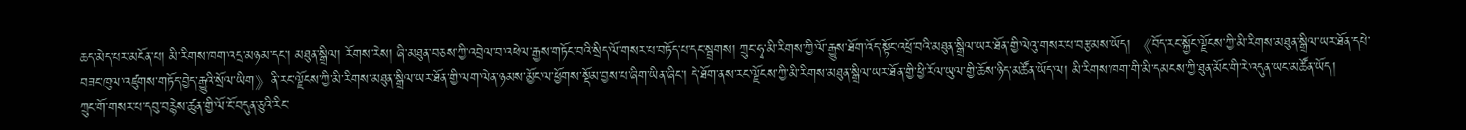ཆད་མེད་པར་མངོན་པ། མི་རིགས་ཁག་འདྲ་མཉམ་དང་། མཐུན་སྒྲིལ། རོགས་རེས། ཞི་མཐུན་བཅས་ཀྱི་འབྲེལ་བ་འཕེལ་རྒྱས་གཏོང་བའི་སྲིད་ལོ་གསར་པ་བཏོད་པ་དང་སྦྲགས། ཀྲུང་ཧྭ་མི་རིགས་ཀྱི་ལོ་རྒྱུས་ཐོག་འོད་སྟོང་འཕྲོ་བའི་མཐུན་སྒྲིལ་ཡར་ཐོན་གྱི་ལེའུ་གསར་པ་བརྩམས་ཡོད། 《བོད་རང་སྐྱོང་ལྗོངས་ཀྱི་མི་རིགས་མཐུན་སྒྲིལ་ཡར་ཐོན་དཔེ་བཟང་ཁུལ་འཛུགས་གཏོད་བྱེད་རྒྱུའི་སྲོལ་ཡིག》ནི་རང་ལྗོངས་ཀྱི་མི་རིགས་མཐུན་སྒྲིལ་ཡར་ཐོན་གྱི་ལག་ལེན་ཉམས་མྱོང་ལ་ཕྱོགས་སྡོམ་བྱས་པ་ཞིག་ཡིན་ཞིང་། དེ་ཐོག་ནས་རང་ལྗོངས་ཀྱི་མི་རིགས་མཐུན་སྒྲིལ་ཡར་ཐོན་གྱི་ཕྱི་རོལ་ཡུལ་གྱི་ཆོས་ཉིད་མཚོན་ཡོད་ལ། མི་རིགས་ཁག་གི་མི་དམངས་ཀྱི་ཐུན་མོང་གི་རེ་འདུན་ཡང་མཚོན་ཡོད།
ཀྲུང་གོ་གསར་པ་དབུ་བརྙེས་ཚུན་གྱི་ལོ་ངོ་བདུན་ཅུའི་རིང་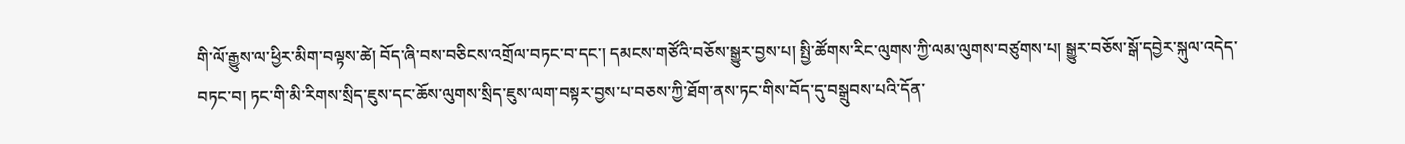གི་ལོ་རྒྱུས་ལ་ཕྱིར་མིག་བལྟས་ཚེ། བོད་ཞི་བས་བཅིངས་འགྲོལ་བཏང་བ་དང་། དམངས་གཙོའི་བཅོས་སྒྱུར་བྱས་པ། སྤྱི་ཚོགས་རིང་ལུགས་ཀྱི་ལམ་ལུགས་བཙུགས་པ། སྒྱུར་བཅོས་སྒོ་དབྱེར་སྐུལ་འདེད་བཏང་བ། ཏང་གི་མི་རིགས་སྲིད་ཇུས་དང་ཆོས་ལུགས་སྲིད་ཇུས་ལག་བསྟར་བྱས་པ་བཅས་ཀྱི་ཐོག་ནས་ཏང་གིས་བོད་དུ་བསྒྲུབས་པའི་དོན་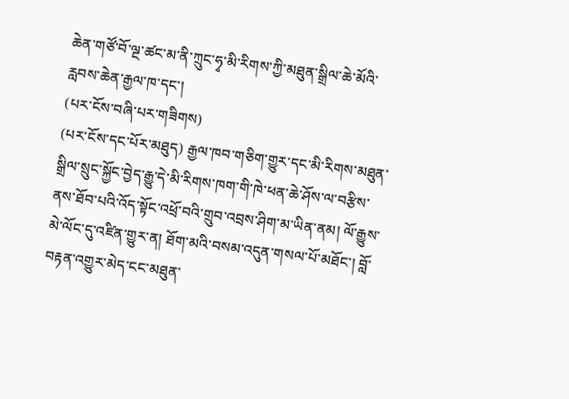ཆེན་གཙོ་བོ་ལྔ་ཚང་མ་ནི་ཀྲུང་ཧྭ་མི་རིགས་ཀྱི་མཐུན་སྒྲིལ་ཆེ་མོའི་རླབས་ཆེན་རྒྱལ་ཁ་དང་།
(པར་ངོས་བཞི་པར་གཟིགས)
(པར་ངོས་དང་པོར་མཐུད) རྒྱལ་ཁབ་གཅིག་གྱུར་དང་མི་རིགས་མཐུན་སྒྲིལ་སྲུང་སྐྱོང་བྱེད་རྒྱུ་དེ་མི་རིགས་ཁག་གི་ཁེ་ཕན་ཆེ་ཤོས་ལ་བརྩིས་ནས་ཐོབ་པའི་འོད་སྟོང་འཕྲོ་བའི་གྲུབ་འབྲས་ཤིག་མ་ཡིན་ནམ། ལོ་རྒྱུས་མེ་ལོང་དུ་འཛིན་གྱུར་ན། ཐོག་མའི་བསམ་འདུན་གསལ་པོ་མཐོང་། བློ་བརྟན་འགྱུར་མེད་ངང་མཐུན་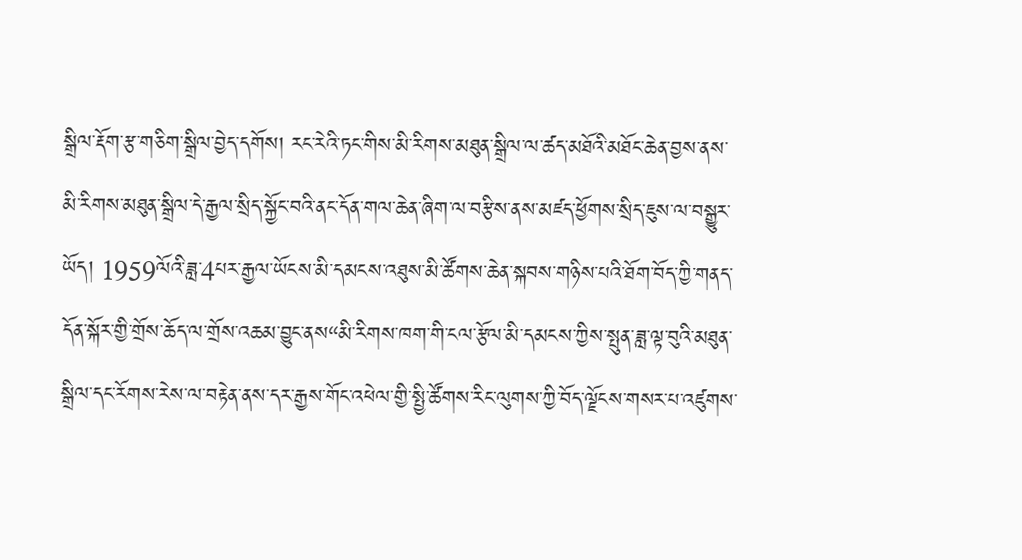སྒྲིལ་རྡོག་རྩ་གཅིག་སྒྲིལ་བྱེད་དགོས། རང་རེའི་ཏང་གིས་མི་རིགས་མཐུན་སྒྲིལ་ལ་ཚད་མཐོའི་མཐོང་ཆེན་བྱས་ནས་མི་རིགས་མཐུན་སྒྲིལ་དེ་རྒྱལ་སྲིད་སྐྱོང་བའི་ནང་དོན་གལ་ཆེན་ཞིག་ལ་བརྩིས་ནས་མཛད་ཕྱོགས་སྲིད་ཇུས་ལ་བསྒྱུར་ཡོད། 1959ལོའི་ཟླ་4པར་རྒྱལ་ཡོངས་མི་དམངས་འཐུས་མི་ཚོགས་ཆེན་སྐབས་གཉིས་པའི་ཐོག་བོད་ཀྱི་གནད་དོན་སྐོར་གྱི་གྲོས་ཆོད་ལ་གྲོས་འཆམ་བྱུང་ནས“མི་རིགས་ཁག་གི་ངལ་རྩོལ་མི་དམངས་ཀྱིས་སྤུན་ཟླ་ལྟ་བུའི་མཐུན་སྒྲིལ་དང་རོགས་རེས་ལ་བརྟེན་ནས་དར་རྒྱས་གོང་འཕེལ་གྱི་སྤྱི་ཚོགས་རིང་ལུགས་ཀྱི་བོད་ལྗོངས་གསར་པ་འཛུགས་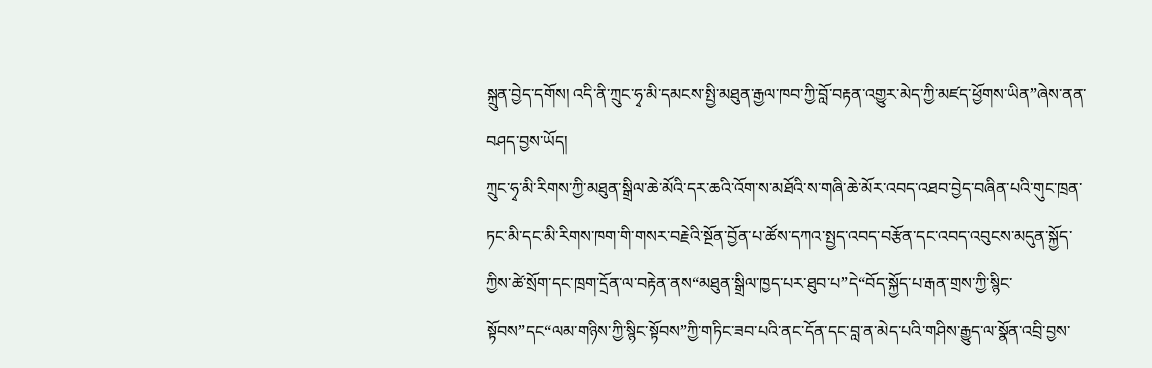སྐྲུན་བྱེད་དགོས། འདི་ནི་ཀྲུང་ཧྭ་མི་དམངས་སྤྱི་མཐུན་རྒྱལ་ཁབ་ཀྱི་བློ་བརྟན་འགྱུར་མེད་ཀྱི་མཛད་ཕྱོགས་ཡིན”ཞེས་ནན་བཤད་བྱས་ཡོད།
ཀྲུང་ཧྭ་མི་རིགས་ཀྱི་མཐུན་སྒྲིལ་ཆེ་མོའི་དར་ཆའི་འོག་ས་མཐོའི་ས་གཞི་ཆེ་མོར་འབད་འཐབ་བྱེད་བཞིན་པའི་གུང་ཁྲན་ཏང་མི་དང་མི་རིགས་ཁག་གི་གསར་བརྗེའི་སྔོན་བྱོན་པ་ཚོས་དཀའ་སྤྱད་འབད་བརྩོན་དང་འབད་འབུངས་མདུན་སྐྱོད་ཀྱིས་ཚེ་སྲོག་དང་ཁྲག་དྲོན་ལ་བརྟེན་ནས“མཐུན་སྒྲིལ་ཁྱད་པར་ཐུབ་པ”དེ“བོད་སྐྱོད་པ་རྒན་གྲས་ཀྱི་སྙིང་སྟོབས”དང“ལམ་གཉིས་ཀྱི་སྙིང་སྟོབས”ཀྱི་གཏིང་ཟབ་པའི་ནང་དོན་དང་བླ་ན་མེད་པའི་གཤིས་རྒྱུད་ལ་སྣོན་འབྲི་བྱས་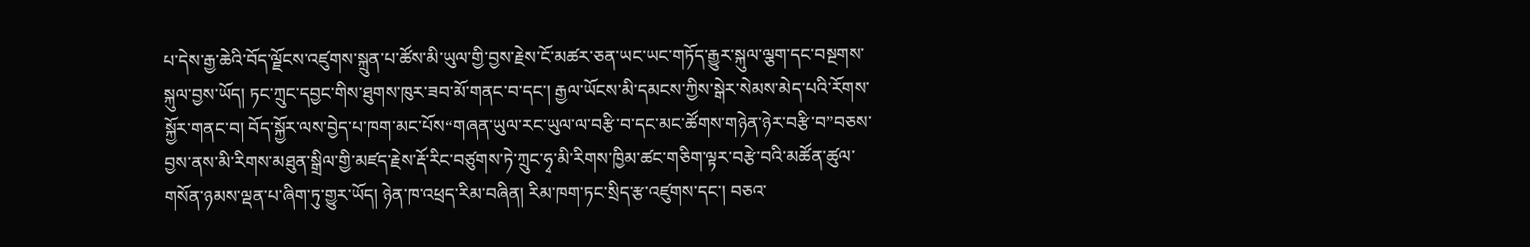པ་དེས་རྒྱ་ཆེའི་བོད་ལྗོངས་འཛུགས་སྐྲུན་པ་ཚོས་མི་ཡུལ་གྱི་བྱས་རྗེས་ངོ་མཚར་ཅན་ཡང་ཡང་གཏོད་རྒྱུར་སྐུལ་ལྕག་དང་བསྔགས་སྐུལ་བྱས་ཡོད། ཏང་ཀྲུང་དབྱང་གིས་ཐུགས་ཁུར་ཟབ་མོ་གནང་བ་དང་། རྒྱལ་ཡོངས་མི་དམངས་ཀྱིས་སྒེར་སེམས་མེད་པའི་རོགས་སྐྱོར་གནང་བ། བོད་སྐྱོར་ལས་བྱེད་པ་ཁག་མང་པོས“གཞན་ཡུལ་རང་ཡུལ་ལ་བརྩི་བ་དང་མང་ཚོགས་གཉེན་ཉེར་བརྩི་བ”བཅས་བྱས་ནས་མི་རིགས་མཐུན་སྒྲིལ་གྱི་མཛད་རྗེས་རྡོ་རིང་བཙུགས་ཏེ་ཀྲུང་ཧྭ་མི་རིགས་ཁྱིམ་ཚང་གཅིག་ལྟར་བརྩེ་བའི་མཚོན་ཚུལ་གསོན་ཉམས་ལྡན་པ་ཞིག་ཏུ་གྱུར་ཡོད། ཉེན་ཁ་འཕྲད་རིམ་བཞིན། རིམ་ཁག་ཏང་སྲིད་རྩ་འཛུགས་དང་། བཅའ་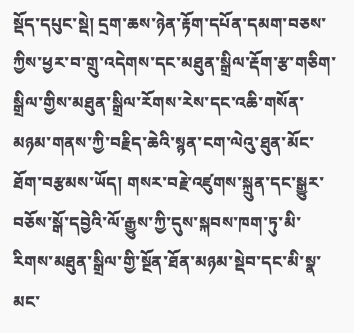སྡོད་དཔུང་སྡེ། དྲག་ཆས་ཉེན་རྟོག་དཔོན་དམག་བཅས་ཀྱིས་ཕྱར་བ་གྲུ་འདེགས་དང་མཐུན་སྒྲིལ་རྡོག་རྩ་གཅིག་སྒྲིལ་གྱིས་མཐུན་སྒྲིལ་རོགས་རེས་དང་འཆི་གསོན་མཉམ་གནས་ཀྱི་བརྗིད་ཆེའི་སྙན་ངག་ལེའུ་ཐུན་མོང་ཐོག་བརྩམས་ཡོད། གསར་བརྗེ་འཛུགས་སྐྲུན་དང་སྒྱུར་བཅོས་སྒོ་དབྱེའི་ལོ་རྒྱུས་ཀྱི་དུས་སྐབས་ཁག་ཏུ་མི་རིགས་མཐུན་སྒྲིལ་གྱི་སྔོན་ཐོན་མཉམ་སྡེབ་དང་མི་སྣ་མང་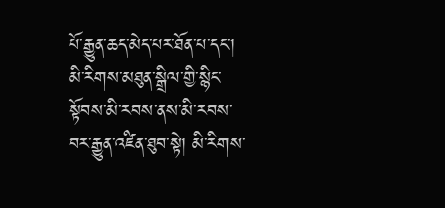པོ་རྒྱུན་ཆད་མེད་པར་ཐོན་པ་དང་། མི་རིགས་མཐུན་སྒྲིལ་གྱི་སྙིང་སྟོབས་མི་རབས་ནས་མི་རབས་བར་རྒྱུན་འཛིན་ཐུབ་སྟེ། མི་རིགས་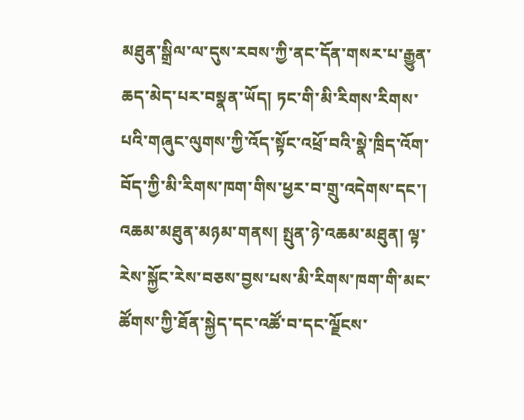མཐུན་སྒྲིལ་ལ་དུས་རབས་ཀྱི་ནང་དོན་གསར་པ་རྒྱུན་ཆད་མེད་པར་བསྣན་ཡོད། ཏང་གི་མི་རིགས་རིགས་པའི་གཞུང་ལུགས་ཀྱི་འོད་སྟོང་འཕྲོ་བའི་སྣེ་ཁྲིད་འོག་བོད་ཀྱི་མི་རིགས་ཁག་གིས་ཕྱར་བ་གྲུ་འདེགས་དང་། འཆམ་མཐུན་མཉམ་གནས། སྤུན་ཉེ་འཆམ་མཐུན། ལྟ་རེས་སྐྱོང་རེས་བཅས་བྱས་པས་མི་རིགས་ཁག་གི་མང་ཚོགས་ཀྱི་ཐོན་སྐྱེད་དང་འཚོ་བ་དང་ལྗོངས་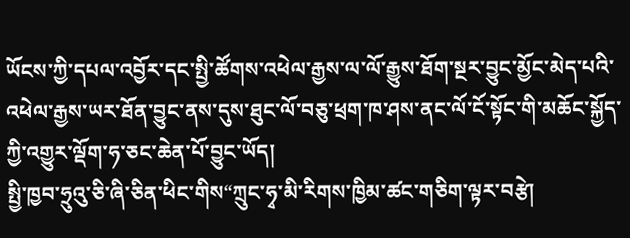ཡོངས་ཀྱི་དཔལ་འབྱོར་དང་སྤྱི་ཚོགས་འཕེལ་རྒྱས་ལ་ལོ་རྒྱུས་ཐོག་སྔར་བྱུང་མྱོང་མེད་པའི་འཕེལ་རྒྱས་ཡར་ཐོན་བྱུང་ནས་དུས་ཐུང་ལོ་བཅུ་ཕྲག་ཁ་ཤས་ནང་ལོ་ངོ་སྟོང་གི་མཆོང་སྐྱོད་ཀྱི་འགྱུར་ལྡོག་ཧ་ཅང་ཆེན་པོ་བྱུང་ཡོད།
སྤྱི་ཁྱབ་ཧྲུའུ་ཅི་ཞི་ཅིན་ཕིང་གིས“ཀྲུང་ཧྭ་མི་རིགས་ཁྱིམ་ཚང་གཅིག་ལྟར་བརྩེ།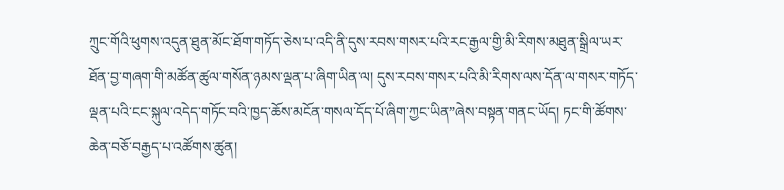ཀྲུང་གོའི་ཕུགས་འདུན་ཐུན་མོང་ཐོག་གཏོད་ཅེས་པ་འདི་ནི་དུས་རབས་གསར་པའི་རང་རྒྱལ་གྱི་མི་རིགས་མཐུན་སྒྲིལ་ཡར་ཐོན་བྱ་གཞག་གི་མཚོན་ཚུལ་གསོན་ཉམས་ལྡན་པ་ཞིག་ཡིན་ལ། དུས་རབས་གསར་པའི་མི་རིགས་ལས་དོན་ལ་གསར་གཏོད་ལྡན་པའི་ངང་སྐུལ་འདེད་གཏོང་བའི་ཁྱད་ཆོས་མངོན་གསལ་དོད་པོ་ཞིག་ཀྱང་ཡིན”ཞེས་བསྟན་གནང་ཡོད། ཏང་གི་ཚོགས་ཆེན་བཅོ་བརྒྱད་པ་འཚོགས་ཚུན།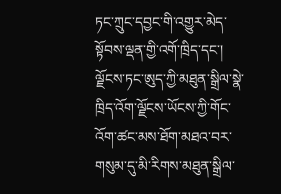ཏང་ཀྲུང་དབྱང་གི་འགྱུར་མེད་སྟོབས་ལྡན་གྱི་འགོ་ཁྲིད་དང་། ལྗོངས་ཏང་ཨུད་ཀྱི་མཐུན་སྒྲིལ་སྣེ་ཁྲིད་འོག་ལྗོངས་ཡོངས་ཀྱི་གོང་འོག་ཚང་མས་ཐོག་མཐའ་བར་གསུམ་དུ་མི་རིགས་མཐུན་སྒྲིལ་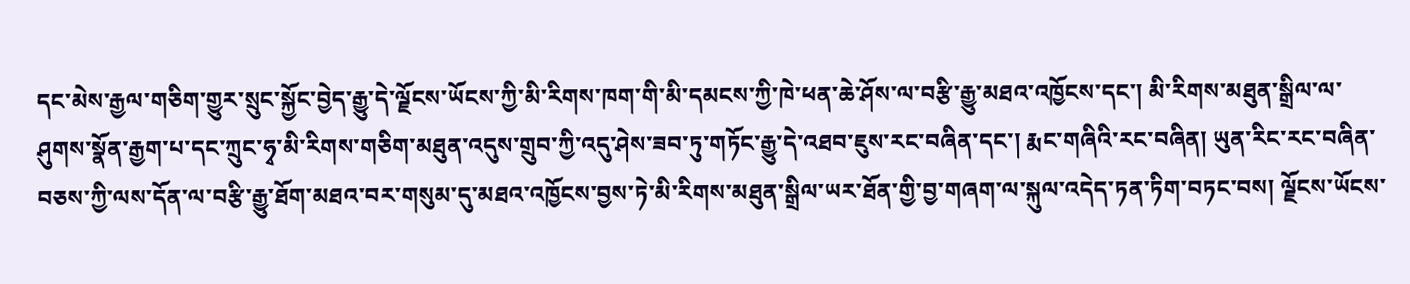དང་མེས་རྒྱལ་གཅིག་གྱུར་སྲུང་སྐྱོང་བྱེད་རྒྱུ་དེ་ལྗོངས་ཡོངས་ཀྱི་མི་རིགས་ཁག་གི་མི་དམངས་ཀྱི་ཁེ་ཕན་ཆེ་ཤོས་ལ་བརྩི་རྒྱུ་མཐའ་འཁྱོངས་དང་། མི་རིགས་མཐུན་སྒྲིལ་ལ་ཤུགས་སྣོན་རྒྱག་པ་དང་ཀྲུང་ཧྭ་མི་རིགས་གཅིག་མཐུན་འདུས་གྲུབ་ཀྱི་འདུ་ཤེས་ཟབ་ཏུ་གཏོང་རྒྱུ་དེ་འཐབ་ཇུས་རང་བཞིན་དང་། རྨང་གཞིའི་རང་བཞིན། ཡུན་རིང་རང་བཞིན་བཅས་ཀྱི་ལས་དོན་ལ་བརྩི་རྒྱུ་ཐོག་མཐའ་བར་གསུམ་དུ་མཐའ་འཁྱོངས་བྱས་ཏེ་མི་རིགས་མཐུན་སྒྲིལ་ཡར་ཐོན་གྱི་བྱ་གཞག་ལ་སྐུལ་འདེད་ཏན་ཏིག་བཏང་བས། ལྗོངས་ཡོངས་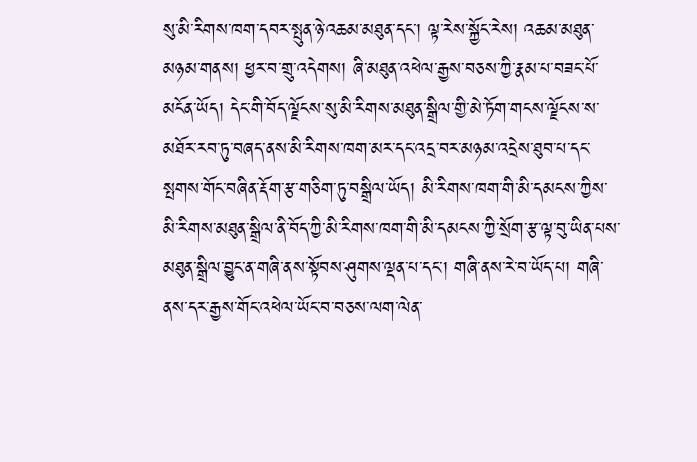སུ་མི་རིགས་ཁག་དབར་སྤུན་ཉེ་འཆམ་མཐུན་དང་། ལྟ་རེས་སྐྱོང་རེས། འཆམ་མཐུན་མཉམ་གནས། ཕྱར་བ་གྲུ་འདེགས། ཞི་མཐུན་འཕེལ་རྒྱས་བཅས་ཀྱི་རྣམ་པ་བཟང་པོ་མངོན་ཡོད། དེང་གི་བོད་ལྗོངས་སུ་མི་རིགས་མཐུན་སྒྲིལ་གྱི་མེ་ཏོག་གངས་ལྗོངས་ས་མཐོར་རབ་ཏུ་བཞད་ནས་མི་རིགས་ཁག་མར་དང་འདྲ་བར་མཉམ་འདྲེས་ཐུབ་པ་དང་སྤགས་གོང་བཞིན་རྡོག་རྩ་གཅིག་ཏུ་བསྒྲིལ་ཡོད། མི་རིགས་ཁག་གི་མི་དམངས་ཀྱིས་མི་རིགས་མཐུན་སྒྲིལ་ནི་བོད་ཀྱི་མི་རིགས་ཁག་གི་མི་དམངས་ཀྱི་སྲོག་རྩ་ལྟ་བུ་ཡིན་པས་མཐུན་སྒྲིལ་བྱུང་ན་གཞི་ནས་སྟོབས་ཤུགས་ལྡན་པ་དང་། གཞི་ནས་རེ་བ་ཡོད་པ། གཞི་ནས་དར་རྒྱས་གོང་འཕེལ་ཡོང་བ་བཅས་ལག་ལེན་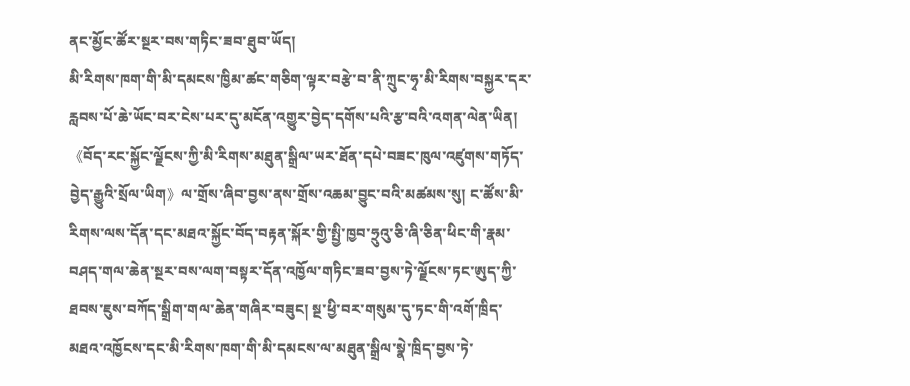ནང་མྱོང་ཚོར་སྔར་བས་གཏིང་ཟབ་ཐུབ་ཡོད།
མི་རིགས་ཁག་གི་མི་དམངས་ཁྱིམ་ཚང་གཅིག་ལྟར་བརྩེ་བ་ནི་ཀྲུང་ཧྭ་མི་རིགས་བསྐྱར་དར་རླབས་པོ་ཆེ་ཡོང་བར་ངེས་པར་དུ་མངོན་འགྱུར་བྱེད་དགོས་པའི་རྩ་བའི་འགན་ལེན་ཡིན། 《བོད་རང་སྐྱོང་ལྗོངས་ཀྱི་མི་རིགས་མཐུན་སྒྲིལ་ཡར་ཐོན་དཔེ་བཟང་ཁུལ་འཛུགས་གཏོད་བྱེད་རྒྱུའི་སྲོལ་ཡིག》ལ་གྲོས་ཞིབ་བྱས་ནས་གྲོས་འཆམ་བྱུང་བའི་མཚམས་སུ། ང་ཚོས་མི་རིགས་ལས་དོན་དང་མཐའ་སྐྱོང་བོད་བརྟན་སྐོར་གྱི་སྤྱི་ཁྱབ་ཧྲུའུ་ཅི་ཞི་ཅིན་ཕིང་གི་རྣམ་བཤད་གལ་ཆེན་སྔར་བས་ལག་བསྟར་དོན་འཁྱོལ་གཏིང་ཟབ་བྱས་ཏེ་ལྗོངས་ཏང་ཨུད་ཀྱི་ཐབས་ཇུས་བཀོད་སྒྲིག་གལ་ཆེན་གཞིར་བཟུང། སྔ་ཕྱི་བར་གསུམ་དུ་ཏང་གི་འགོ་ཁྲིད་མཐའ་འཁྱོངས་དང་མི་རིགས་ཁག་གི་མི་དམངས་ལ་མཐུན་སྒྲིལ་སྣེ་ཁྲིད་བྱས་ཏེ་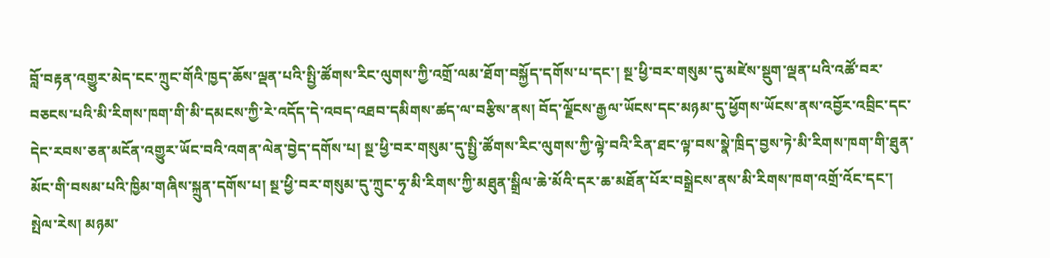བློ་བརྟན་འགྱུར་མེད་ངང་ཀྲུང་གོའི་ཁྱད་ཆོས་ལྡན་པའི་སྤྱི་ཚོགས་རིང་ལུགས་ཀྱི་འགྲོ་ལམ་ཐོག་བསྐྱོད་དགོས་པ་དང་། སྔ་ཕྱི་བར་གསུམ་དུ་མཛེས་སྡུག་ལྡན་པའི་འཚོ་བར་བཅངས་པའི་མི་རིགས་ཁག་གི་མི་དམངས་ཀྱི་རེ་འདོད་དེ་འབད་འཐབ་དམིགས་ཚད་ལ་བརྩིས་ནས། བོད་ལྗོངས་རྒྱལ་ཡོངས་དང་མཉམ་དུ་ཕྱོགས་ཡོངས་ནས་འབྱོར་འབྲིང་དང་དེང་རབས་ཅན་མངོན་འགྱུར་ཡོང་བའི་འགན་ལེན་བྱེད་དགོས་པ། སྔ་ཕྱི་བར་གསུམ་དུ་སྤྱི་ཚོགས་རིང་ལུགས་ཀྱི་ལྟེ་བའི་རིན་ཐང་ལྟ་བས་སྣེ་ཁྲིད་བྱས་ཏེ་མི་རིགས་ཁག་གི་ཐུན་མོང་གི་བསམ་པའི་ཁྱིམ་གཞིས་སྐྲུན་དགོས་པ། སྔ་ཕྱི་བར་གསུམ་དུ་ཀྲུང་ཧྭ་མི་རིགས་ཀྱི་མཐུན་སྒྲིལ་ཆེ་མོའི་དར་ཆ་མཐོན་པོར་བསྒྲེངས་ནས་མི་རིགས་ཁག་འགྲོ་འོང་དང་། སྤེལ་རེས། མཉམ་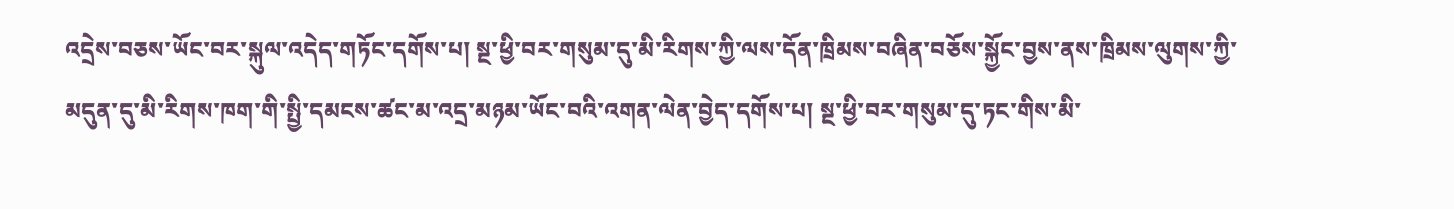འདྲེས་བཅས་ཡོང་བར་སྐུལ་འདེད་གཏོང་དགོས་པ། སྔ་ཕྱི་བར་གསུམ་དུ་མི་རིགས་ཀྱི་ལས་དོན་ཁྲིམས་བཞིན་བཅོས་སྐྱོང་བྱས་ནས་ཁྲིམས་ལུགས་ཀྱི་མདུན་དུ་མི་རིགས་ཁག་གི་སྤྱི་དམངས་ཚང་མ་འདྲ་མཉམ་ཡོང་བའི་འགན་ལེན་བྱེད་དགོས་པ། སྔ་ཕྱི་བར་གསུམ་དུ་ཏང་གིས་མི་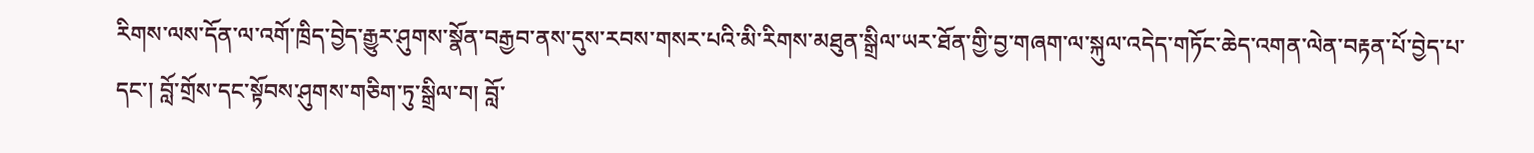རིགས་ལས་དོན་ལ་འགོ་ཁྲིད་བྱེད་རྒྱུར་ཤུགས་སྣོན་བརྒྱབ་ནས་དུས་རབས་གསར་པའི་མི་རིགས་མཐུན་སྒྲིལ་ཡར་ཐོན་གྱི་བྱ་གཞག་ལ་སྐུལ་འདེད་གཏོང་ཆེད་འགན་ལེན་བརྟན་པོ་བྱེད་པ་དང་། བློ་གྲོས་དང་སྟོབས་ཤུགས་གཅིག་ཏུ་སྒྲིལ་བ། བློ་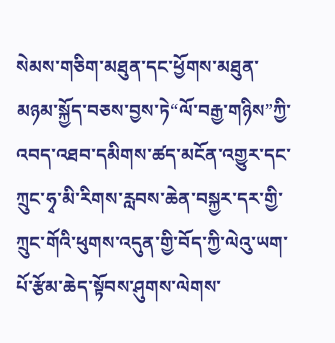སེམས་གཅིག་མཐུན་དང་ཕྱོགས་མཐུན་མཉམ་སྐྱོད་བཅས་བྱས་ཏེ“ལོ་བརྒྱ་གཉིས”ཀྱི་འབད་འཐབ་དམིགས་ཚད་མངོན་འགྱུར་དང་ཀྲུང་ཧྭ་མི་རིགས་རླབས་ཆེན་བསྐྱར་དར་གྱི་ཀྲུང་གོའི་ཕུགས་འདུན་གྱི་བོད་ཀྱི་ལེའུ་ཡག་པོ་རྩོམ་ཆེད་སྟོབས་ཤུགས་ལེགས་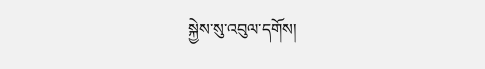སྐྱེས་སུ་འབུལ་དགོས།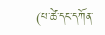(པ་ཚེ་དང་དཀོན་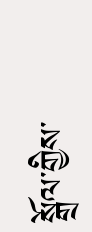སྒྲོལ་གྱིས་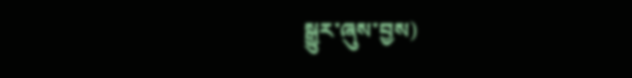སྒྱུར་ཞུས་བྱས)